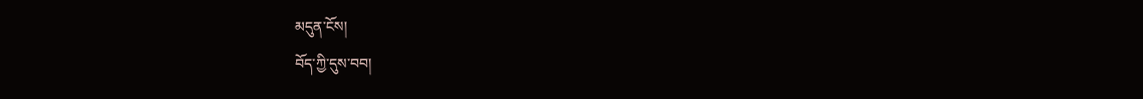མདུན་ངོས།
བོད་ཀྱི་དུས་བབ།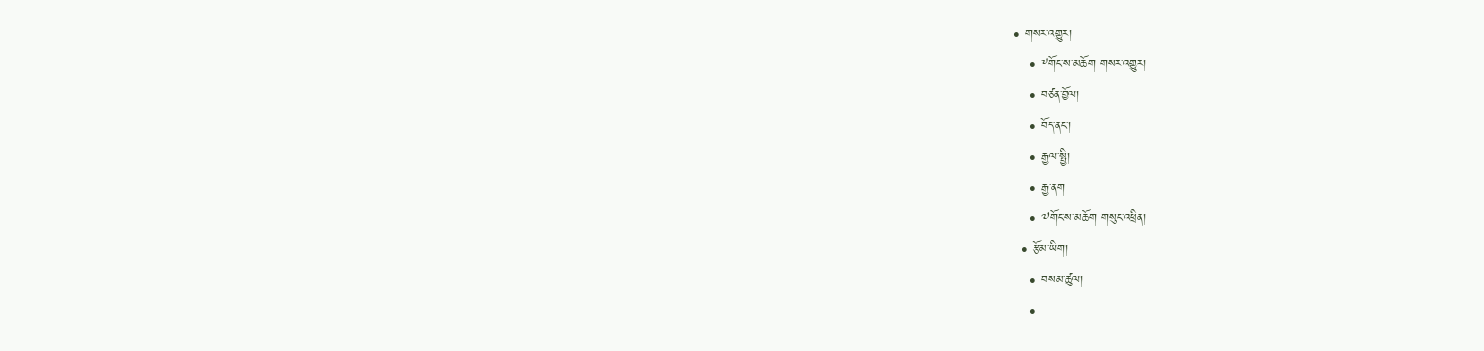• གསར་འགྱུར།
    • ༸གོང་ས་མཆོག གསར་འགྱུར།
    • བཙན་བྱོལ།
    • བོད་ནང་།
    • རྒྱལ་སྤྱི།
    • རྒྱ་ནག
    • ༧གོང་ས་མཆོག གསུང་འཕྲིན།
  • རྩོམ་ཡིག།
    • བསམ་ཚུལ།
    •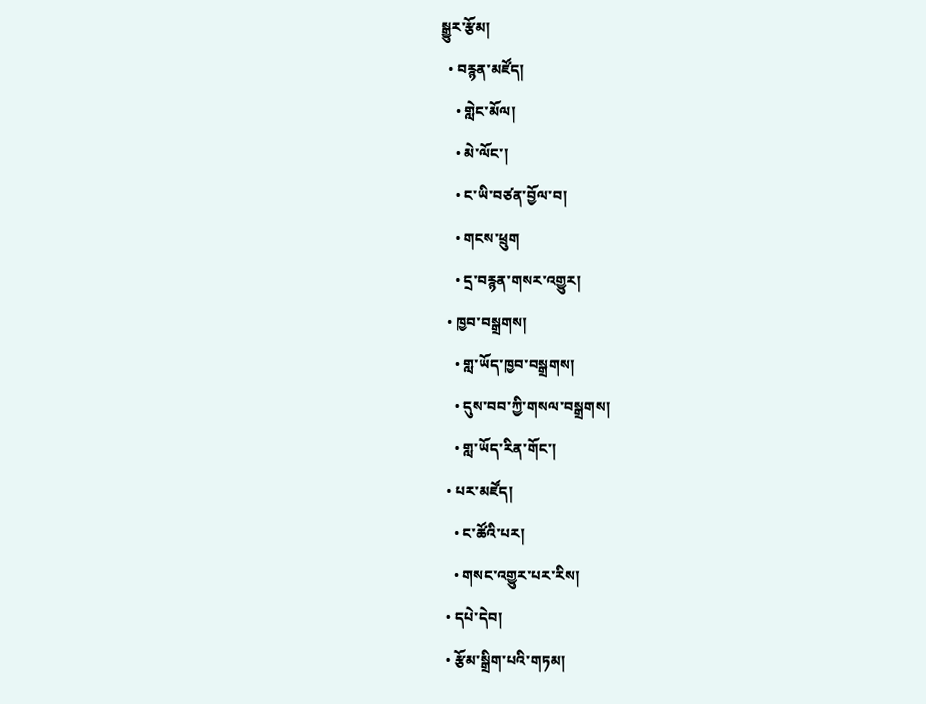སྒྱུར་རྩོམ།
  • བརྙན་མཛོད།
    • གླེང་མོལ།
    • མེ་ལོང་།
    • ང་ཡི་བཙན་བྱོལ་བ།
    • གངས་ཕྲུག
    • དྲ་བརྙན་གསར་འགྱུར།
  • ཁྱབ་བསྒྲགས།
    • གླ་ཡོད་ཁྱབ་བསྒྲགས།
    • དུས་བབ་ཀྱི་གསལ་བསྒྲགས།
    • གླ་ཡོད་རིན་གོང་།
  • པར་མཛོད།
    • ང་ཚོའི་པར།
    • གསང་འགྱུར་པར་རིས།
  • དཔེ་དེབ།
  • རྩོམ་སྒྲིག་པའི་གཏམ།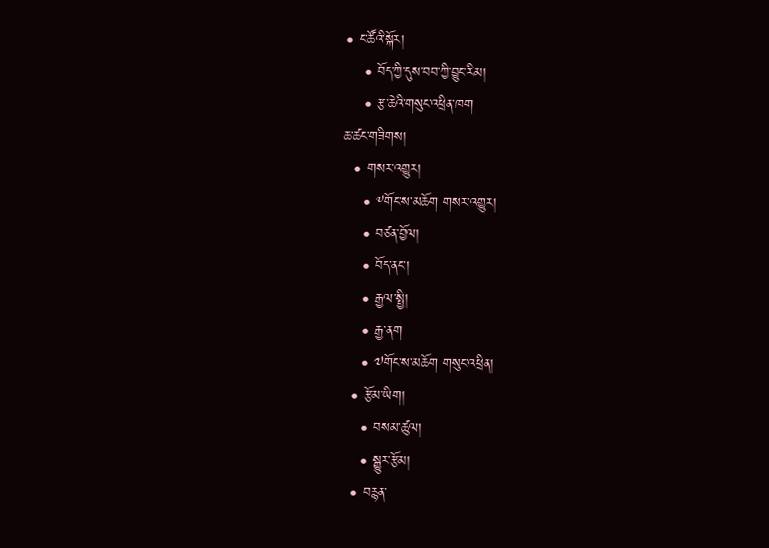• ང་ཚོའི་སྐོར།
    • བོད་ཀྱི་དུས་བབ་ཀྱི་བྱུང་རིམ།
    • རྩ་ཆེའི་གསུང་འཕྲིན་ཁག
ཆ་ཚང་གཟིགས།
  • གསར་འགྱུར།
    • ༸གོང་ས་མཆོག གསར་འགྱུར།
    • བཙན་བྱོལ།
    • བོད་ནང་།
    • རྒྱལ་སྤྱི།
    • རྒྱ་ནག
    • ༧གོང་ས་མཆོག གསུང་འཕྲིན།
  • རྩོམ་ཡིག།
    • བསམ་ཚུལ།
    • སྒྱུར་རྩོམ།
  • བརྙན་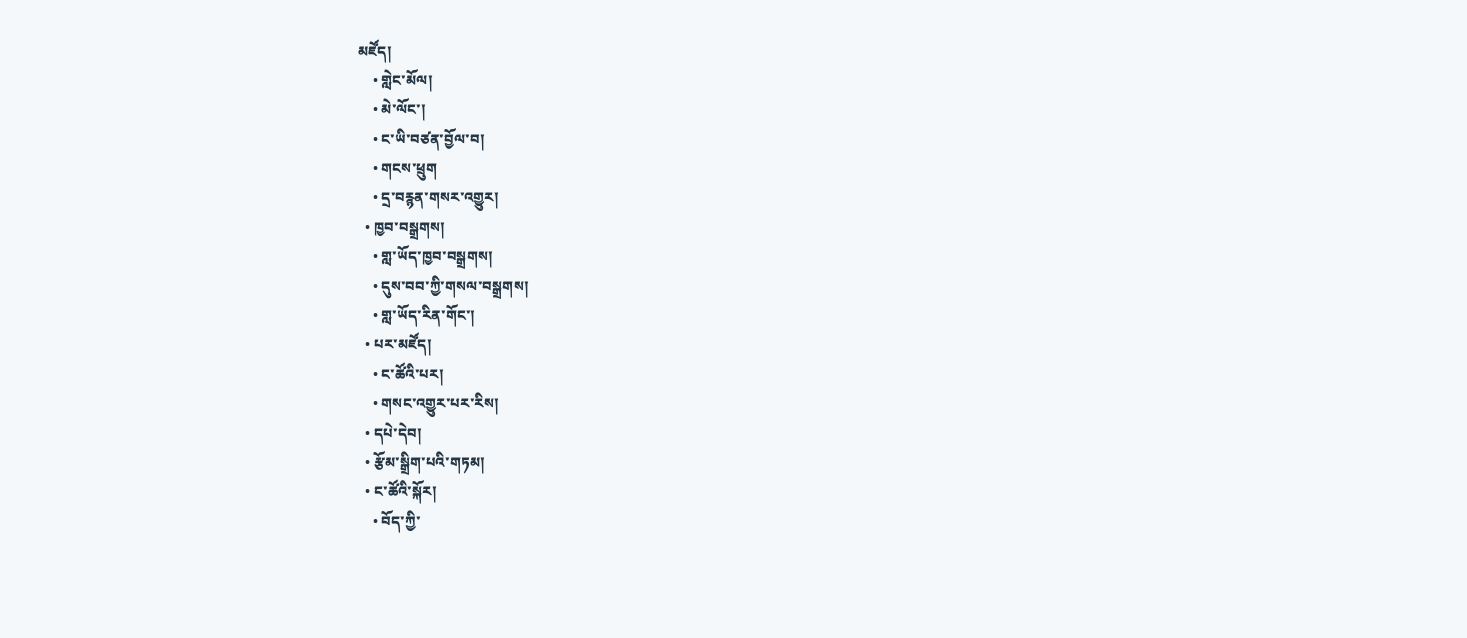མཛོད།
    • གླེང་མོལ།
    • མེ་ལོང་།
    • ང་ཡི་བཙན་བྱོལ་བ།
    • གངས་ཕྲུག
    • དྲ་བརྙན་གསར་འགྱུར།
  • ཁྱབ་བསྒྲགས།
    • གླ་ཡོད་ཁྱབ་བསྒྲགས།
    • དུས་བབ་ཀྱི་གསལ་བསྒྲགས།
    • གླ་ཡོད་རིན་གོང་།
  • པར་མཛོད།
    • ང་ཚོའི་པར།
    • གསང་འགྱུར་པར་རིས།
  • དཔེ་དེབ།
  • རྩོམ་སྒྲིག་པའི་གཏམ།
  • ང་ཚོའི་སྐོར།
    • བོད་ཀྱི་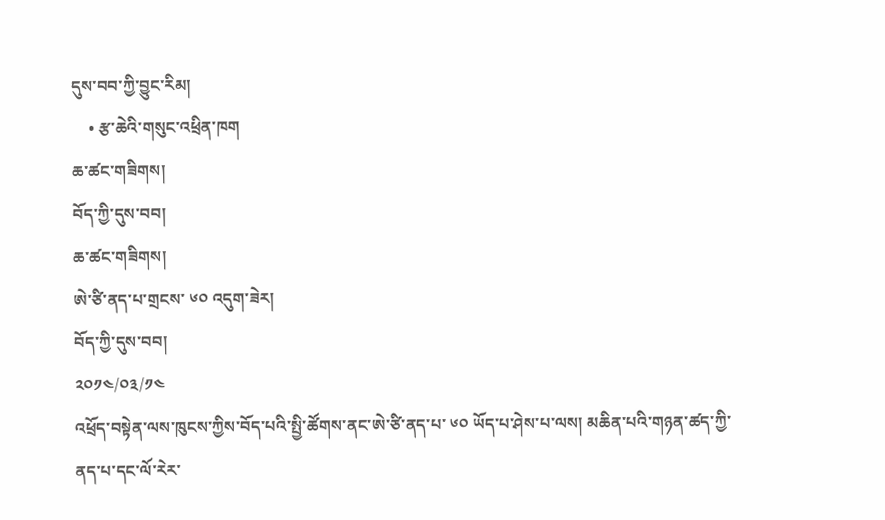དུས་བབ་ཀྱི་བྱུང་རིམ།
    • རྩ་ཆེའི་གསུང་འཕྲིན་ཁག
ཆ་ཚང་གཟིགས།
བོད་ཀྱི་དུས་བབ།
ཆ་ཚང་གཟིགས།
ཨེ་ཙི་ནད་པ་གྲངས་ ༦༠ འདུག་ཟེར།
བོད་ཀྱི་དུས་བབ།
༢༠༡༤/༠༣/༡༤
འཕྲོད་བསྟེན་ལས་ཁུངས་ཀྱིས་བོད་པའི་སྤྱི་ཚོགས་ནང་ཨེ་ཙི་ནད་པ་ ༦༠ ཡོད་པ་ཤེས་པ་ལས། མཆིན་པའི་གཉན་ཚད་ཀྱི་ནད་པ་དང་ལོ་རེར་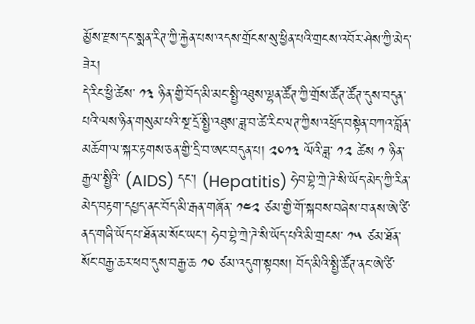མྱོས་རྫས་དང་སྨན་རིཊ་ཀྱི་རྐྱེན་པས་འདས་གྲོངས་སུ་ཕྱིན་པའི་གྲངས་འབོར་ཤེས་ཀྱི་མེད་ཟེར།
དེ་རིང་ཕྱི་ཚེས་ ༡༣ ཉིན་གྱི་བོད་མི་མང་སྤྱི་འཐུས་ལྷན་ཚོཊ་ཀྱི་གྲོས་ཚོཊ་ཚོཊ་དུས་བདུན་པའི་ལས་ཉིན་གསུམ་པའི་སྔ་དྲོ་སྤྱི་འཐུས་ཟླ་བ་ཚེ་རིང་ལཊ་ཀྱིས་འཕྲོད་བསྟེན་བཀའ་བློན་མཆོག་ལ་སྐར་རྟགས་ཅན་གྱི་དྲི་བ་ཨང་བདུན་པ། ༢༠༡༣ ལོའི་ཟླ་ ༡༢ ཚེས ༡ ཉིན་རྒྱལ་སྤྱིའི་ (AIDS) དང་། (Hepatitis) ཧེབ་བྷེ་ཀྲེ་ཌེ་སི་ཡོད་མེད་ཀྱི་རིན་མེད་བརྟག་དཔྱད་ནང་བོད་མི་རྒན་གཞོན་ ༡༤༢ ཙམ་གྱི་གོ་སྐབས་བཞེས་བ་ནས་ཨེ་ཙི་ནད་གཞི་ཡོད་པ་ཐོན་མ་སོང་ཡང་། ཧེབ་བྷེ་ཀྲེ་ཌེ་སི་ཡོད་པའི་མི་གྲངས་ ༡༥ ཙམ་ཐོན་སོང་བརྒྱ་ཆར་ཕབ་དུས་བརྒྱ་ཆ ༡༠ ཙམ་འདུག་སྟབས། བོད་མིའི་སྤྱི་ཚོཊ་ནང་ཨེ་ཙི་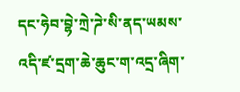དང་ཧེབ་བྷེ་ཀྲེ་ཌེ་སི་ནད་ཡམས་འདི་ཛ་དྲག་ཆེ་ཆུང་ག་འདྲ་ཞིག་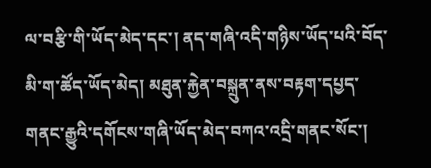ལ་བརྩི་གི་ཡོད་མེད་དང་། ནད་གཞི་འདི་གཉིས་ཡོད་པའི་བོད་མི་ག་ཚོད་ཡོད་མེད། མཐུན་རྐྱེན་བསྐྲུན་ནས་བརྟག་དཔྱད་གནང་རྒྱུའི་དགོངས་གཞི་ཡོད་མེད་བཀའ་འདྲི་གནང་སོང་།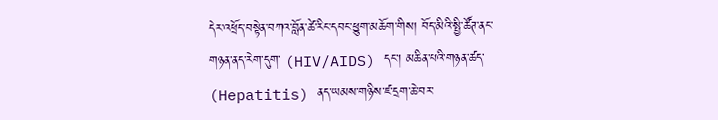དེར་འཕྲོད་བསྟེན་བཀའ་བློན་ཚེ་རིང་དབང་ཕྱུག་མཆོག་གིས། བོད་མིའི་སྤྱི་ཚོཊ་ནང་གཉན་ནད་རེག་དུག་ (HIV/AIDS) དང་། མཆིན་པའི་གཉན་ཚད་ (Hepatitis) ནད་ཡམས་གཉིས་ཛ་དྲག་ཆེ་བར་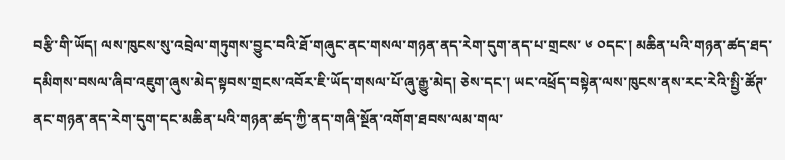བརྩི་གི་ཡོད། ལས་ཁུངས་སུ་འབྲེལ་གཏུགས་བྱུང་བའི་ཐོ་གཞུང་ནང་གསལ་གཉན་ནད་རེག་དུག་ནད་པ་གྲངས་ ༦ ༠དང་། མཆིན་པའི་གཉན་ཚད་ཐད་དམིགས་བསལ་ཞིབ་འཇུག་ཞུས་མེད་སྟབས་གྲངས་འབོར་ཇི་ཡོད་གསལ་པོ་ཞུ་རྒྱུ་མེད། ཅེས་དང་། ཡང་འཕྲོད་བསྟེན་ལས་ཁུངས་ནས་རང་རེའི་སྤྱི་ཚོཊ་ནང་གཉན་ནད་རེག་དུག་དང་མཆིན་པའི་གཉན་ཚད་ཀྱི་ནད་གཞི་སྔོན་འགོག་ཐབས་ལམ་གལ་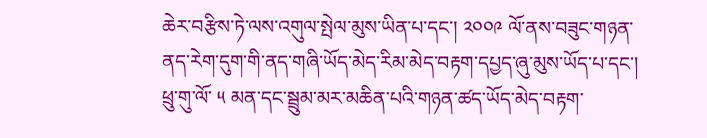ཆེར་བརྩིས་ཏེ་ལས་འགུལ་སྤེལ་མུས་ཡིན་པ་དང་། ༢༠༠༩ ལོ་ནས་བཟུང་གཉན་ནད་རེག་དུག་གི་ནད་གཞི་ཡོད་མེད་རིམ་མེད་བརྟག་དཔྱད་ཞུ་མུས་ཡོད་པ་དང་། ཕྲུ་གུ་ལོ་ ༥ མན་དང་སྦྲུམ་མར་མཆིན་པའི་གཉན་ཚད་ཡོད་མེད་བརྟག་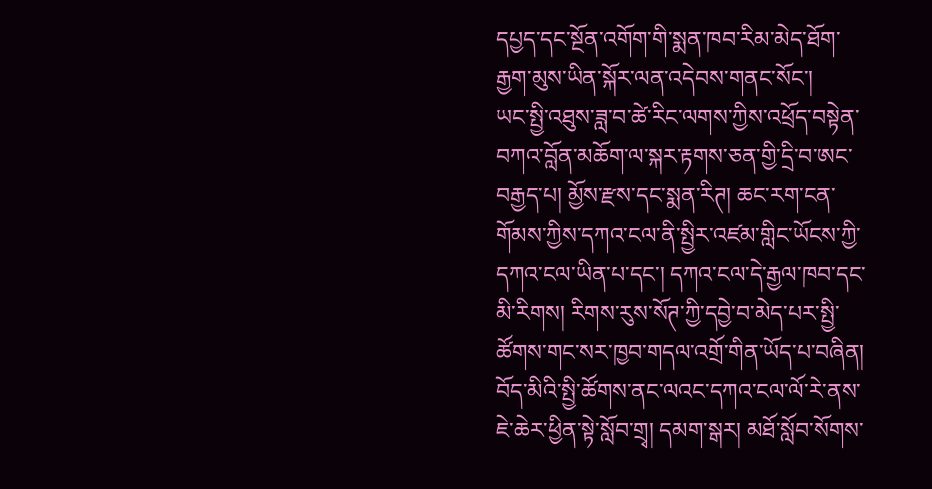དཔྱད་དང་སྔོན་འགོག་གི་སྨན་ཁབ་རིམ་མེད་ཐོག་རྒྱག་མུས་ཡིན་སྐོར་ལན་འདེབས་གནང་སོང་།
ཡང་སྤྱི་འཐུས་ཟླ་བ་ཚེ་རིང་ལགས་ཀྱིས་འཕྲོད་བསྟེན་བཀའ་བློན་མཆོག་ལ་སྐར་རྟགས་ཅན་གྱི་དྲི་བ་ཨང་བརྒྱད་པ། མྱོས་རྫས་དང་སྨན་རིཊ། ཆང་རག་ངན་གོམས་ཀྱིས་དཀའ་ངལ་ནི་སྤྱིར་འཛམ་གླིང་ཡོངས་ཀྱི་དཀའ་ངལ་ཡིན་པ་དང་། དཀའ་ངལ་དེ་རྒྱལ་ཁབ་དང་མི་རིགས། རིགས་རུས་སོཊ་ཀྱི་དབྱེ་བ་མེད་པར་སྤྱི་ཚོགས་གང་སར་ཁྱབ་གདལ་འགྲོ་གིན་ཡོད་པ་བཞིན། བོད་མིའི་སྤྱི་ཚོགས་ནང་ལའང་དཀའ་ངལ་ལོ་རེ་ནས་ཇེ་ཆེར་ཕྱིན་སྟེ་སློབ་གྲྭ། དམག་སྒར། མཐོ་སློབ་སོགས་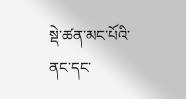སྡེ་ཚན་མང་པོའི་ནང་དང་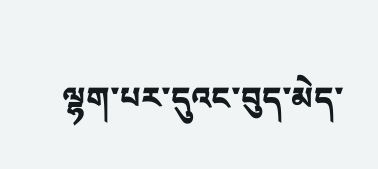ལྷག་པར་དུའང་བུད་མེད་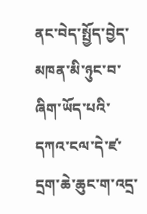ནང་བེད་སྤྱོད་བྱེད་མཁན་མི་ཉུང་བ་ཞིག་ཡོད་པའི་དཀའ་ངལ་དེ་ཛ་དྲག་ཆེ་ཆུང་ག་འདྲ་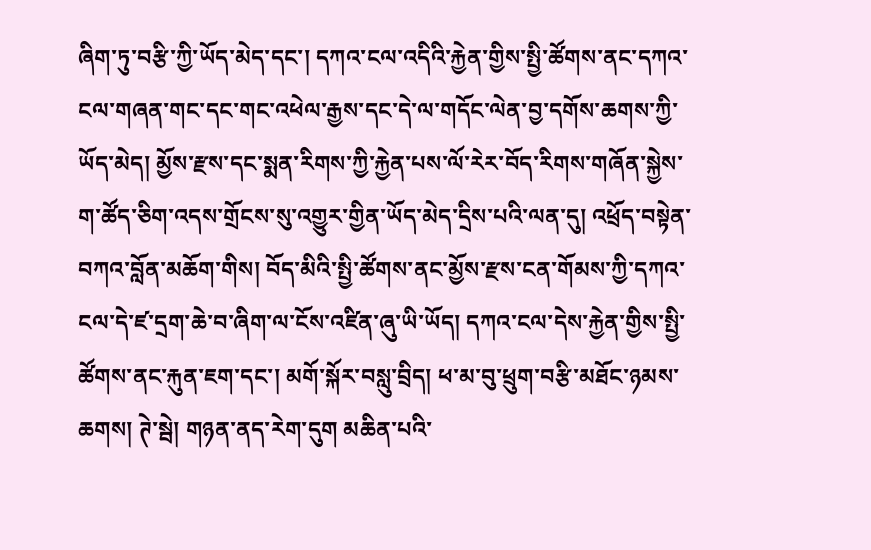ཞིག་ཏུ་བརྩི་ཀྱི་ཡོད་མེད་དང་། དཀའ་ངལ་འདིའི་རྐྱེན་གྱིས་སྤྱི་ཚོགས་ནང་དཀའ་ངལ་གཞན་གང་དང་གང་འཕེལ་རྒྱས་དང་དེ་ལ་གདོང་ལེན་བྱ་དགོས་ཆགས་ཀྱི་ཡོད་མེད། མྱོས་རྫས་དང་སྨན་རིགས་ཀྱི་རྐྱེན་པས་ལོ་རེར་བོད་རིགས་གཞོན་སྐྱེས་ག་ཚོད་ཅིག་འདས་གྲོངས་སུ་འགྱུར་གྱིན་ཡོད་མེད་དྲིས་པའི་ལན་དུ། འཕྲོད་བསྟེན་བཀའ་བློན་མཆོག་གིས། བོད་མིའི་སྤྱི་ཚོགས་ནང་མྱོས་རྫས་ངན་གོམས་ཀྱི་དཀའ་ངལ་དེ་ཛ་དྲག་ཆེ་བ་ཞིག་ལ་ངོས་འཛིན་ཞུ་ཡི་ཡོད། དཀའ་ངལ་དེས་རྐྱེན་གྱིས་སྤྱི་ཚོགས་ནང་རྐུན་ཇག་དང་། མགོ་སྐོར་བསླུ་བྲིད། ཕ་མ་བུ་ཕྲུག་བརྩི་མཐོང་ཉམས་ཆགས། ཊེ་སྦེ། གཉན་ནད་རེག་དུག མཆིན་པའི་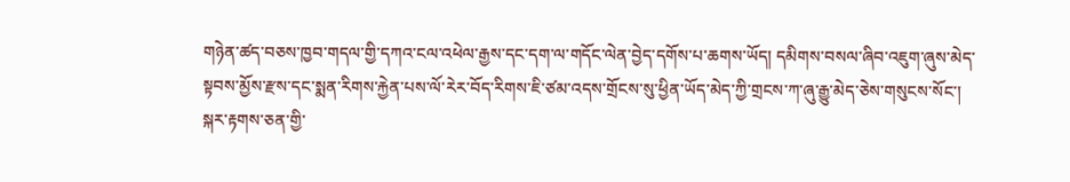གཉེན་ཚད་བཅས་ཁྱབ་གདལ་གྱི་དཀའ་ངལ་འཕེལ་རྒྱས་དང་དག་ལ་གདོང་ལེན་བྱེད་དགོས་པ་ཆགས་ཡོད། དམིགས་བསལ་ཞིབ་འཇུག་ཞུས་མེད་སྟབས་མྱོས་རྫས་དང་སྨན་རིགས་རྐྱེན་པས་ལོ་རེར་བོད་རིགས་ཇི་ཙམ་འདས་གྲོངས་སུ་ཕྱིན་ཡོད་མེད་ཀྱི་གྲངས་ཀ་ཞུ་རྒྱུ་མེད་ཅེས་གསུངས་སོང་།
སྐར་རྟགས་ཅན་གྱི་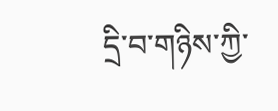དྲི་བ་གཉིས་ཀྱི་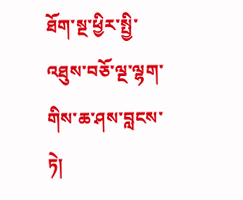ཐོག་སྔ་ཕྱིར་སྤྱི་འཐུས་བཅོ་ལྔ་ལྷག་གིས་ཆ་ཤས་བླངས་ཏེ།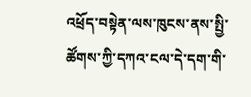འཕྲོད་བསྟེན་ལས་ཁུངས་ནས་སྤྱི་ཚོགས་ཀྱི་དཀའ་ངལ་དེ་དག་གི་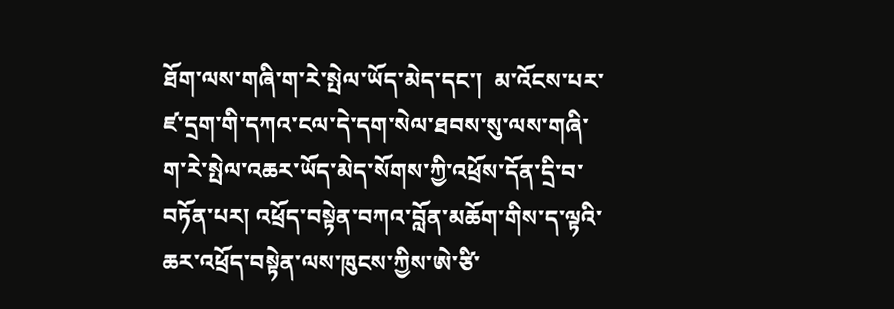ཐོག་ལས་གཞི་ག་རེ་སྤེལ་ཡོད་མེད་དང་།  མ་འོངས་པར་ཛ་དྲག་གི་དཀའ་ངལ་དེ་དག་སེལ་ཐབས་སུ་ལས་གཞི་ག་རེ་སྤེལ་འཆར་ཡོད་མེད་སོགས་ཀྱི་འཕྲོས་དོན་དྲི་བ་བཏོན་པར། འཕྲོད་བསྟེན་བཀའ་བློན་མཆོག་གིས་ད་ལྟའི་ཆར་འཕྲོད་བསྟེན་ལས་ཁུངས་ཀྱིས་ཨེ་ཙི་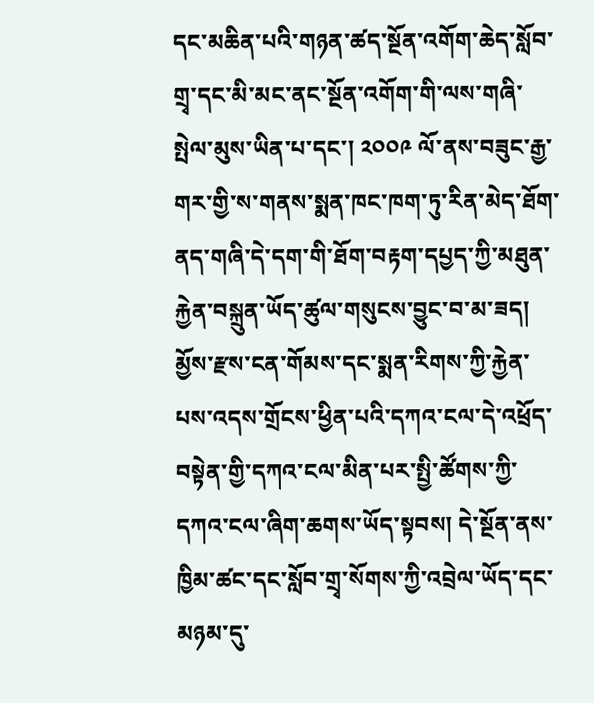དང་མཆིན་པའི་གཉན་ཚད་སྔོན་འགོག་ཆེད་སློབ་གྲྭ་དང་མི་མང་ནང་སྔོན་འགོག་གི་ལས་གཞི་སྤེལ་མུས་ཡིན་པ་དང་། ༢༠༠༩ ལོ་ནས་བཟུང་རྒྱ་གར་གྱི་ས་གནས་སྨན་ཁང་ཁག་ཏུ་རིན་མེད་ཐོག་ནད་གཞི་དེ་དག་གི་ཐོག་བརྟག་དཔྱད་ཀྱི་མཐུན་རྐྱེན་བསྐྲུན་ཡོད་ཚུལ་གསུངས་བྱུང་བ་མ་ཟད། མྱོས་རྫས་ངན་གོམས་དང་སྨན་རིགས་ཀྱི་རྐྱེན་པས་འདས་གྲོངས་ཕྱིན་པའི་དཀའ་ངལ་དེ་འཕྲོད་བསྟེན་གྱི་དཀའ་ངལ་མིན་པར་སྤྱི་ཚོགས་ཀྱི་དཀའ་ངལ་ཞིག་ཆགས་ཡོད་སྟབས། དེ་སྔོན་ནས་ཁྱིམ་ཚང་དང་སློབ་གྲྭ་སོགས་ཀྱི་འབྲེལ་ཡོད་དང་མཉམ་དུ་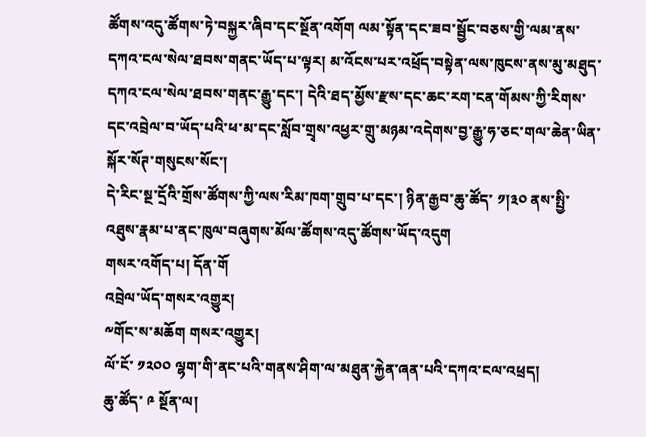ཚོགས་འདུ་ཚོགས་ཏེ་བསྐྱར་ཞིབ་དང་སྔོན་འགོག ལམ་སྟོན་དང་ཟབ་སྦྱོང་བཅས་གྱི་ལམ་ནས་དཀའ་ངལ་སེལ་ཐབས་གནང་ཡོད་པ་ལྟར། མ་འོངས་པར་འཕྲོད་བསྟེན་ལས་ཁུངས་ནས་མུ་མཐུད་དཀའ་ངལ་སེལ་ཐབས་གནང་རྒྱུ་དང་། དེའི་ཐད་མྱོས་རྫས་དང་ཆང་རག་ངན་གོམས་ཀྱི་རིགས་དང་འབྲེལ་བ་ཡོད་པའི་ཕ་མ་དང་སློབ་གྲྭས་འཕྱར་གྲུ་མཉམ་འདེགས་བྱ་རྒྱུ་ཧ་ཅང་གལ་ཆེན་ཡིན་སྐོར་སོཊ་གསུངས་སོང་།
དེ་རིང་སྔ་དྲོའི་གྲོས་ཚོགས་ཀྱི་ལས་རིམ་ཁག་གྲུབ་པ་དང་། ཉིན་རྒྱབ་ཆུ་ཚོད་ ༡།༣༠ ནས་སྤྱི་འཐུས་རྣམ་པ་ནང་ཁུལ་བཞུགས་མོལ་ཚོགས་འདུ་ཚོགས་ཡོད་འདུག
གསར་འགོད་པ། དོན་གོ
འབྲེལ་ཡོད་གསར་འགྱུར།
༸གོང་ས་མཆོག གསར་འགྱུར།
ལོ་ངོ་ ༡༢༠༠ ལྷག་གི་ནང་པའི་གནས་ཤིག་ལ་མཐུན་རྐྱེན་ཞན་པའི་དཀའ་ངལ་འཕྲད།
ཆུ་ཚོད་ ༩ སྔོན་ལ།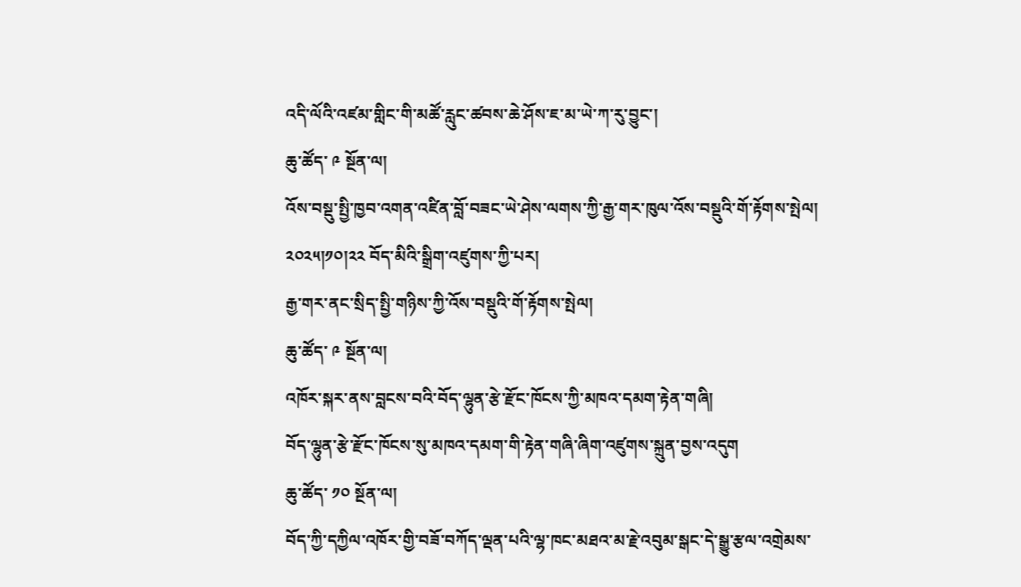འདི་ལོའི་འཛམ་གླིང་གི་མཚོ་རླུང་ཚབས་ཆེ་ཤོས་ཇ་མ་ཡེ་ཀ་རུ་བྱུང་།
ཆུ་ཚོད་ ༩ སྔོན་ལ།
འོས་བསྡུ་སྤྱི་ཁྱབ་འགན་འཛིན་བློ་བཟང་ཡེ་ཤེས་ལགས་ཀྱི་རྒྱ་གར་ཁུལ་འོས་བསྡུའི་གོ་རྟོགས་སྤེལ། ༢༠༢༥།༡༠།༢༢ བོད་མིའི་སྒྲིག་འཛུགས་ཀྱི་པར།
རྒྱ་གར་ནང་སྲིད་སྤྱི་གཉིས་ཀྱི་འོས་བསྡུའི་གོ་རྟོགས་སྤེལ།
ཆུ་ཚོད་ ༩ སྔོན་ལ།
འཁོར་སྐར་ནས་བླངས་བའི་བོད་ལྷུན་རྩེ་རྫོང་ཁོངས་ཀྱི་མཁའ་དམག་རྟེན་གཞི།
བོད་ལྷུན་རྩེ་རྫོང་ཁོངས་སུ་མཁའ་དམག་གི་རྟེན་གཞི་ཞིག་འཛུགས་སྐྲུན་བྱས་འདུག
ཆུ་ཚོད་ ༡༠ སྔོན་ལ།
བོད་ཀྱི་དཀྱིལ་འཁོར་གྱི་བཟོ་བཀོད་ལྡན་པའི་ལྷ་ཁང་མཐའ་མ་རྗེ་འབུམ་སྒང་དེ་སྒྱུ་རྩལ་འགྲེམས་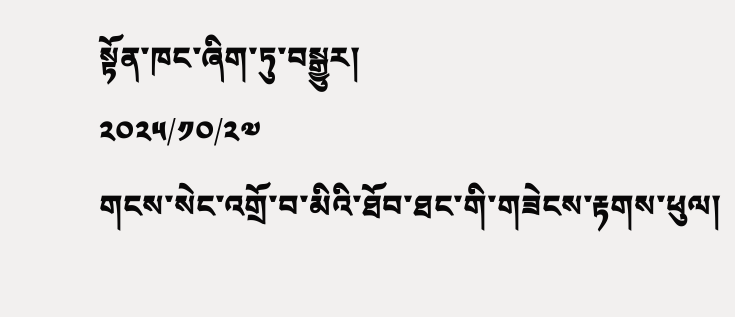སྟོན་ཁང་ཞིག་ཏུ་བསྒྱུར།
༢༠༢༥/༡༠/༢༧
གངས་སེང་འགྲོ་བ་མིའི་ཐོབ་ཐང་གི་གཟེངས་རྟགས་ཕུལ།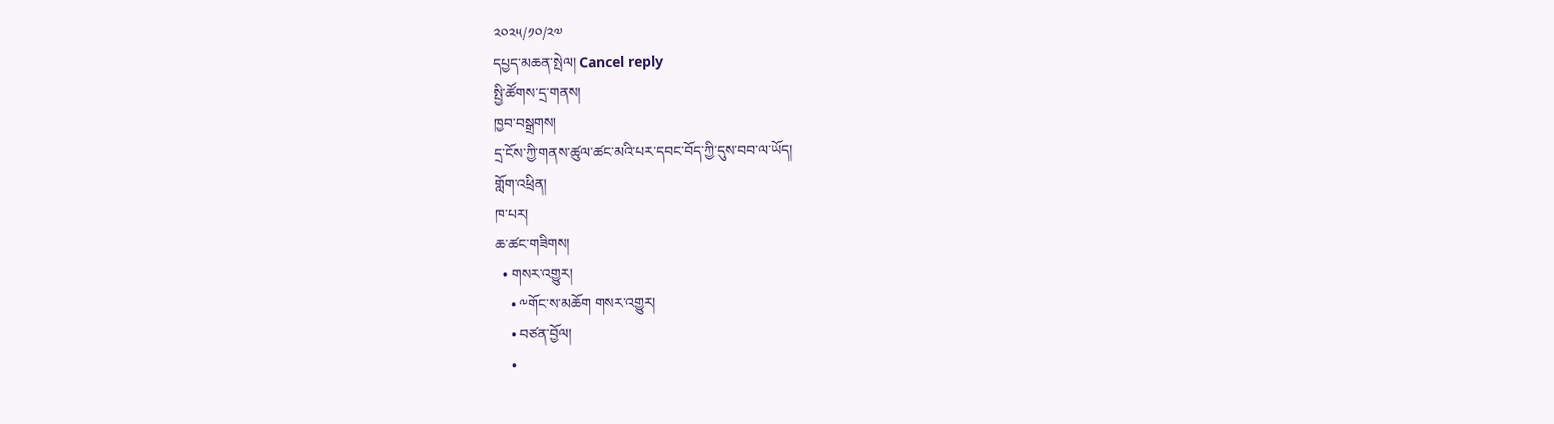༢༠༢༥/༡༠/༢༧
དཔྱད་མཆན་སྤེལ། Cancel reply
སྤྱི་ཚོགས་དྲ་གནས།
ཁྱབ་བསྒྲགས།
དྲ་ངོས་ཀྱི་གནས་ཚུལ་ཚང་མའི་པར་དབང་བོད་ཀྱི་དུས་བབ་ལ་ཡོད།
གློག་འཕྲིན།
ཁ་པར།
ཆ་ཚང་གཟིགས།
  • གསར་འགྱུར།
    • ༸གོང་ས་མཆོག གསར་འགྱུར།
    • བཙན་བྱོལ།
    •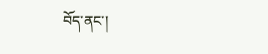བོད་ནང་།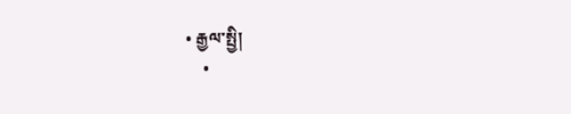• རྒྱལ་སྤྱི།
    •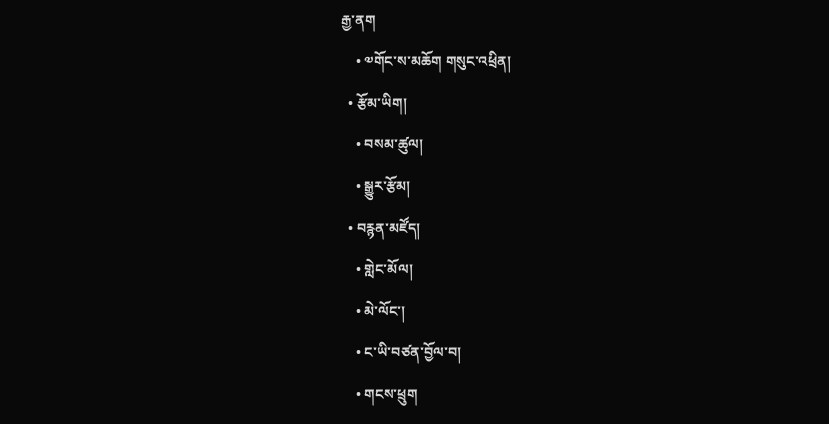རྒྱ་ནག
    • ༧གོང་ས་མཆོག གསུང་འཕྲིན།
  • རྩོམ་ཡིག།
    • བསམ་ཚུལ།
    • སྒྱུར་རྩོམ།
  • བརྙན་མཛོད།
    • གླེང་མོལ།
    • མེ་ལོང་།
    • ང་ཡི་བཙན་བྱོལ་བ།
    • གངས་ཕྲུག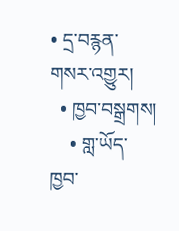• དྲ་བརྙན་གསར་འགྱུར།
  • ཁྱབ་བསྒྲགས།
    • གླ་ཡོད་ཁྱབ་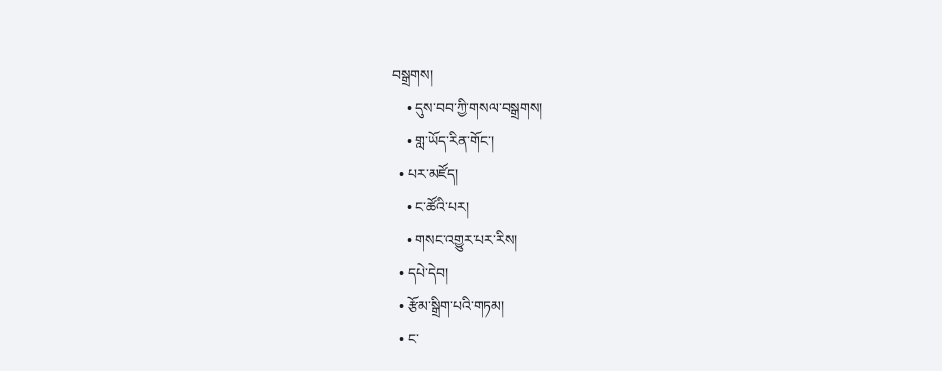བསྒྲགས།
    • དུས་བབ་ཀྱི་གསལ་བསྒྲགས།
    • གླ་ཡོད་རིན་གོང་།
  • པར་མཛོད།
    • ང་ཚོའི་པར།
    • གསང་འགྱུར་པར་རིས།
  • དཔེ་དེབ།
  • རྩོམ་སྒྲིག་པའི་གཏམ།
  • ང་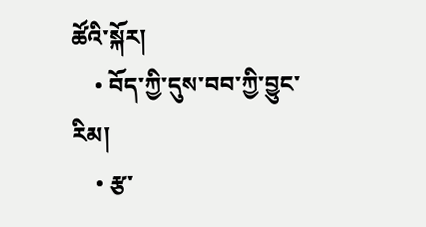ཚོའི་སྐོར།
    • བོད་ཀྱི་དུས་བབ་ཀྱི་བྱུང་རིམ།
    • རྩ་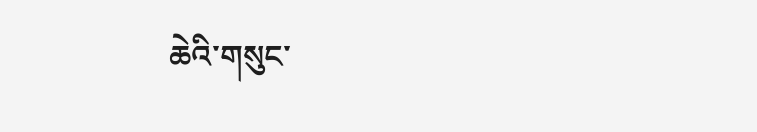ཆེའི་གསུང་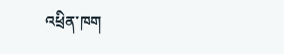འཕྲིན་ཁག